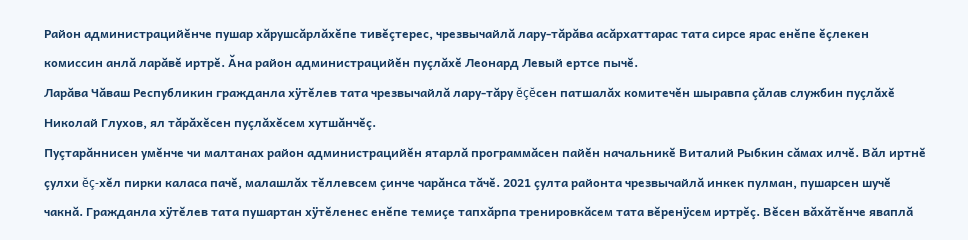Район администрацийĕнче пушар хăрушсăрлăхĕпе тивĕçтерес, чрезвычайлă лару-тăрăва асăрхаттарас тата сирсе ярас енĕпе ĕçлекен комиссин анлă ларăвĕ иртрĕ. Ăна район администрацийĕн пуçлăхĕ Леонард Левый ертсе пычĕ.
Ларăва Чăваш Республикин гражданла хÿтĕлев тата чрезвычайлă лару-тăру ĕçĕсен патшалăх комитечĕн шыравпа çăлав службин пуçлăхĕ Николай Глухов, ял тăрăхĕсен пуçлăхĕсем хутшăнчĕç.
Пуçтарăннисен умĕнче чи малтанах район администрацийĕн ятарлă программăсен пайĕн начальникĕ Виталий Рыбкин сăмах илчĕ. Вăл иртнĕ çулхи ĕç-хĕл пирки каласа пачĕ, малашлăх тĕллевсем çинче чарăнса тăчĕ. 2021 çулта районта чрезвычайлă инкек пулман, пушарсен шучĕ чакнă. Гражданла хÿтĕлев тата пушартан хÿтĕленес енĕпе темиçе тапхăрпа тренировкăсем тата вĕренÿсем иртрĕç. Вĕсен вăхăтĕнче яваплă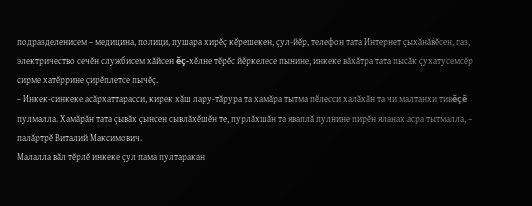подразделенисем – медицина, полици, пушара хирĕç кĕрешекен, çул-йĕр, телефон тата Интернет çыхăнăвĕсен, газ, электричество сечĕн службисем хăйсен ĕç-хĕлне тĕрĕс йĕркелесе пынине, инкеке вăхăтра тата пысăк çухатусемсĕр сирме хатĕррине çирĕплетсе пычĕç.
– Инкек-синкеке асăрхаттарасси, кирек хăш лару-тăрура та хамăра тытма пĕлесси халăхăн та чи малтанхи тивĕçĕ пулмалла. Хамăрăн тата çывăх çынсен сывлăхĕшĕн те, пурлăхшăн та яваплă пулнине пирĕн яланах асра тытмалла, – палăртрĕ Виталий Максимович.
Малалла вăл тĕрлĕ инкеке çул пама пултаракан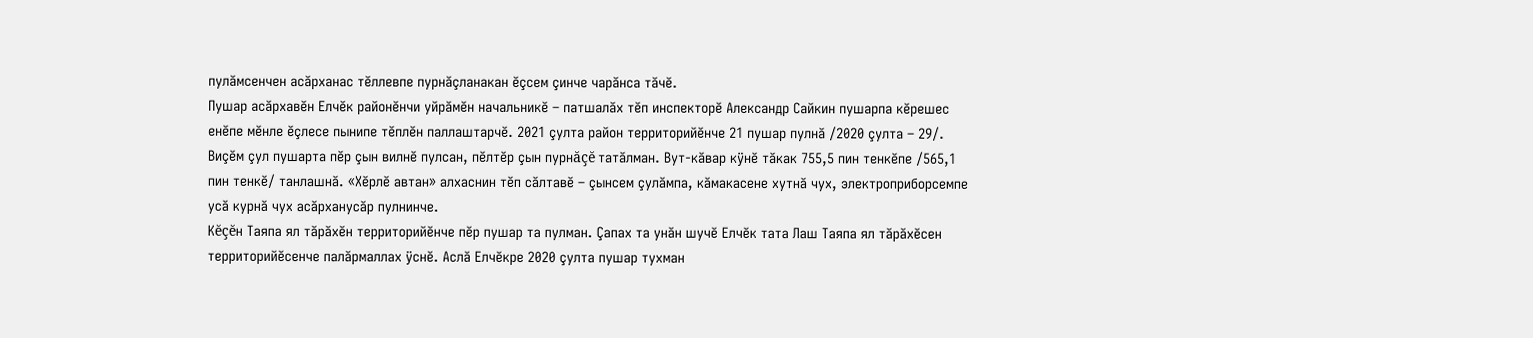пулăмсенчен асăрханас тĕллевпе пурнăçланакан ĕçсем çинче чарăнса тăчĕ.
Пушар асăрхавĕн Елчĕк районĕнчи уйрăмĕн начальникĕ – патшалăх тĕп инспекторĕ Александр Сайкин пушарпа кĕрешес енĕпе мĕнле ĕçлесе пынипе тĕплĕн паллаштарчĕ. 2021 çулта район территорийĕнче 21 пушар пулнă /2020 çулта – 29/. Виçĕм çул пушарта пĕр çын вилнĕ пулсан, пĕлтĕр çын пурнăçĕ татăлман. Вут-кăвар кÿнĕ тăкак 755,5 пин тенкĕпе /565,1 пин тенкĕ/ танлашнă. «Хĕрлĕ автан» алхаснин тĕп сăлтавĕ – çынсем çулăмпа, кăмакасене хутнă чух, электроприборсемпе усă курнă чух асăрханусăр пулнинче.
Кĕçĕн Таяпа ял тăрăхĕн территорийĕнче пĕр пушар та пулман. Çапах та унăн шучĕ Елчĕк тата Лаш Таяпа ял тăрăхĕсен территорийĕсенче палăрмаллах ÿснĕ. Аслă Елчĕкре 2020 çулта пушар тухман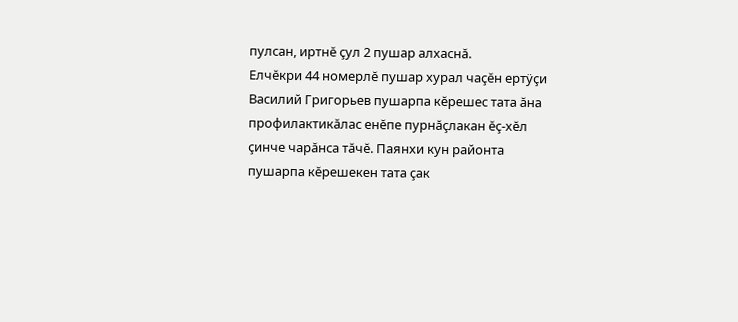пулсан, иртнĕ çул 2 пушар алхаснă.
Елчĕкри 44 номерлĕ пушар хурал чаçĕн ертÿçи Василий Григорьев пушарпа кĕрешес тата ăна профилактикăлас енĕпе пурнăçлакан ĕç-хĕл çинче чарăнса тăчĕ. Паянхи кун районта пушарпа кĕрешекен тата çак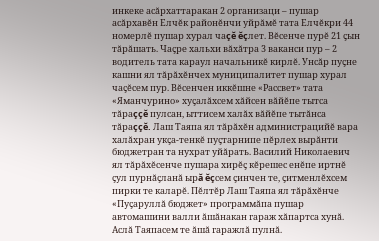инкеке асăрхаттаракан 2 организаци – пушар асăрхавĕн Елчĕк районĕнчи уйрăмĕ тата Елчĕкри 44 номерлĕ пушар хурал чаçĕ ĕçлет. Вĕсенче пурĕ 21 çын тăрăшать. Чаçре хальхи вăхăтра 3 ваканси пур – 2 водитель тата караул начальникĕ кирлĕ. Унсăр пуçне кашни ял тăрăхĕнчех муниципалитет пушар хурал чаçĕсем пур. Вĕсенчен иккĕшне «Рассвет» тата «Яманчурино» хуçалăхсем хăйсен вăйĕпе тытса тăраççĕ пулсан, ыттисем халăх вăйĕпе тытăнса тăраççĕ. Лаш Таяпа ял тăрăхĕн администрацийĕ вара халăхран укçа-тенкĕ пуçтарнипе пĕрлех вырăнти бюджетран та нухрат уйăрать. Василий Николаевич ял тăрăхĕсенче пушара хирĕç кĕрешес енĕпе иртнĕ çул пурнăçланă ырă ĕçсем çинчен те, çитменлĕхсем пирки те каларĕ. Пĕлтĕр Лаш Таяпа ял тăрăхĕнче «Пуçаруллă бюджет» программăпа пушар автомашини валли ăшăнакан гараж хăпартса хунă. Аслă Таяпасем те ăшă гаражлă пулнă.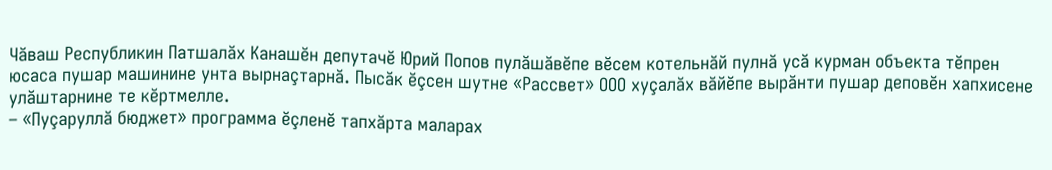Чăваш Республикин Патшалăх Канашĕн депутачĕ Юрий Попов пулăшăвĕпе вĕсем котельнăй пулнă усă курман объекта тĕпрен юсаса пушар машинине унта вырнаçтарнă. Пысăк ĕçсен шутне «Рассвет» ООО хуçалăх вăйĕпе вырăнти пушар деповĕн хапхисене улăштарнине те кĕртмелле.
– «Пуçаруллă бюджет» программа ĕçленĕ тапхăрта маларах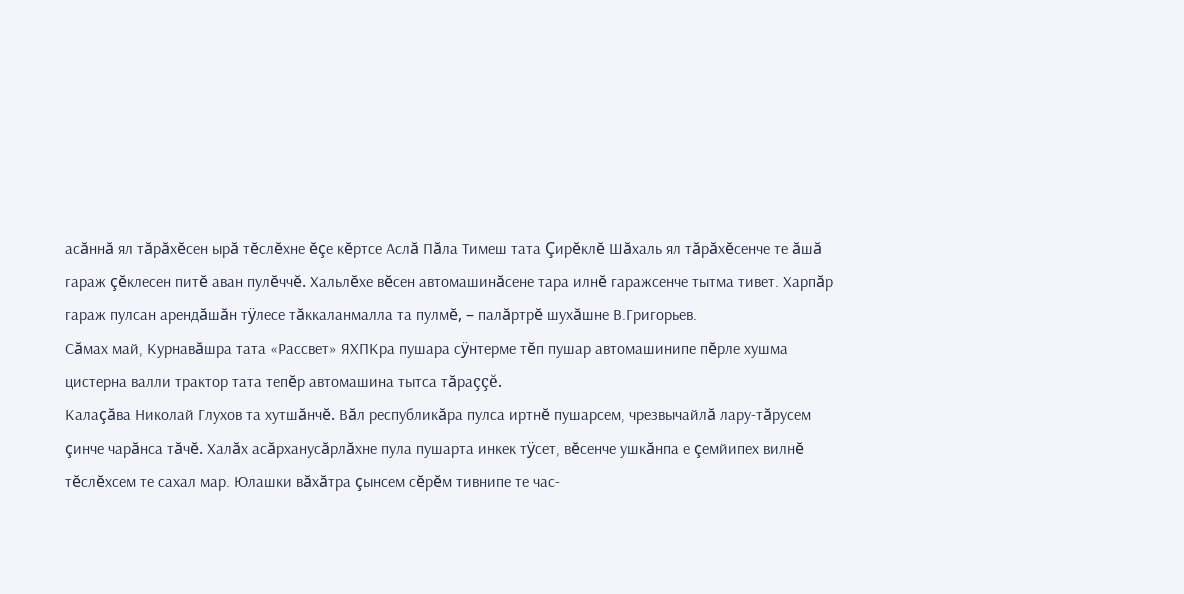асăннă ял тăрăхĕсен ырă тĕслĕхне ĕçе кĕртсе Аслă Пăла Тимеш тата Çирĕклĕ Шăхаль ял тăрăхĕсенче те ăшă гараж çĕклесен питĕ аван пулĕччĕ. Хальлĕхе вĕсен автомашинăсене тара илнĕ гаражсенче тытма тивет. Харпăр гараж пулсан арендăшăн тÿлесе тăккаланмалла та пулмĕ, – палăртрĕ шухăшне В.Григорьев.
Сăмах май, Курнавăшра тата «Рассвет» ЯХПКра пушара сÿнтерме тĕп пушар автомашинипе пĕрле хушма цистерна валли трактор тата тепĕр автомашина тытса тăраççĕ.
Калаçăва Николай Глухов та хутшăнчĕ. Вăл республикăра пулса иртнĕ пушарсем, чрезвычайлă лару-тăрусем çинче чарăнса тăчĕ. Халăх асăрханусăрлăхне пула пушарта инкек тÿсет, вĕсенче ушкăнпа е çемйипех вилнĕ тĕслĕхсем те сахал мар. Юлашки вăхăтра çынсем сĕрĕм тивнипе те час-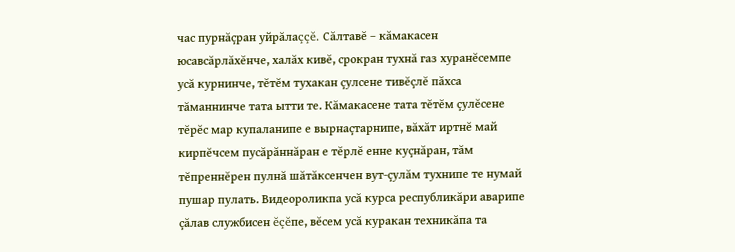час пурнăçран уйрăлаççĕ. Сăлтавĕ – кăмакасен юсавсăрлăхĕнче, халăх кивĕ, срокран тухнă газ хуранĕсемпе усă курнинче, тĕтĕм тухакан çулсене тивĕçлĕ пăхса тăманнинче тата ытти те. Кăмакасене тата тĕтĕм çулĕсене тĕрĕс мар купаланипе е вырнаçтарнипе, вăхăт иртнĕ май кирпĕчсем пусăрăннăран е тĕрлĕ енне куçнăран, тăм тĕпреннĕрен пулнă шăтăксенчен вут-çулăм тухнипе те нумай пушар пулать. Видеороликпа усă курса республикăри аварипе çăлав службисен ĕçĕпе, вĕсем усă куракан техникăпа та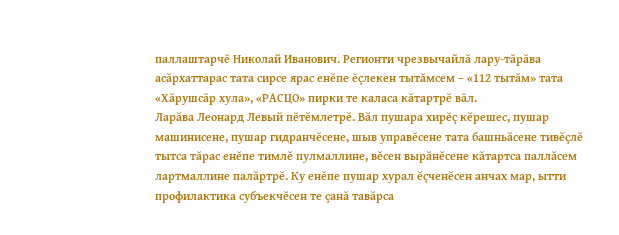паллаштарчĕ Николай Иванович. Регионти чрезвычайлă лару-тăрăва асăрхаттарас тата сирсе ярас енĕпе ĕçлекен тытăмсем – «112 тытăм» тата «Хăрушсăр хула», «РАСЦО» пирки те каласа кăтартрĕ вăл.
Ларăва Леонард Левый пĕтĕмлетрĕ. Вăл пушара хирĕç кĕрешес, пушар машинисене, пушар гидранчĕсене, шыв управĕсене тата башньăсене тивĕçлĕ тытса тăрас енĕпе тимлĕ пулмаллине, вĕсен вырăнĕсене кăтартса паллăсем лартмаллине палăртрĕ. Ку енĕпе пушар хурал ĕçченĕсен анчах мар, ытти профилактика субъекчĕсен те çанă тавăрса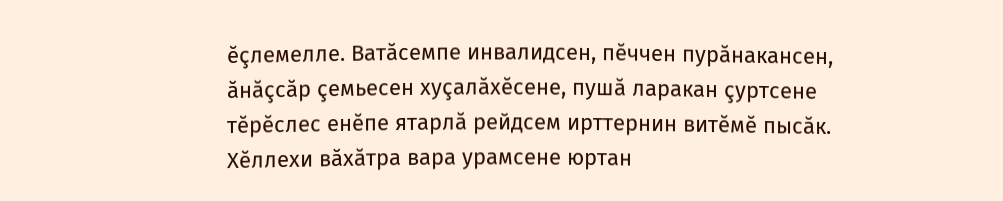ĕçлемелле. Ватăсемпе инвалидсен, пĕччен пурăнакансен, ăнăçсăр çемьесен хуçалăхĕсене, пушă ларакан çуртсене тĕрĕслес енĕпе ятарлă рейдсем ирттернин витĕмĕ пысăк. Хĕллехи вăхăтра вара урамсене юртан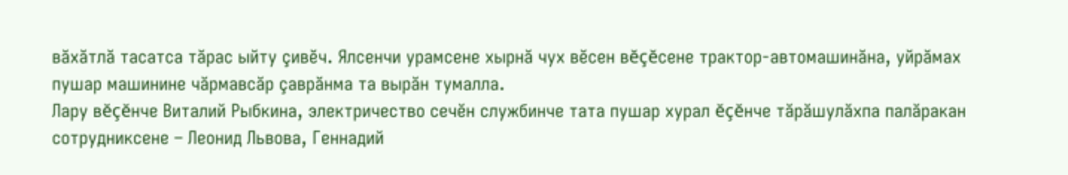вăхăтлă тасатса тăрас ыйту çивĕч. Ялсенчи урамсене хырнă чух вĕсен вĕçĕсене трактор-автомашинăна, уйрăмах пушар машинине чăрмавсăр çаврăнма та вырăн тумалла.
Лару вĕçĕнче Виталий Рыбкина, электричество сечĕн службинче тата пушар хурал ĕçĕнче тăрăшулăхпа палăракан сотрудниксене – Леонид Львова, Геннадий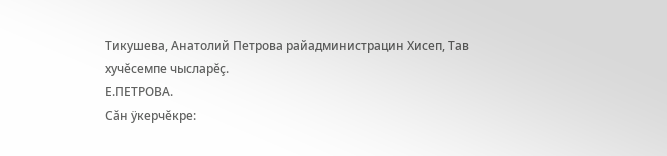Тикушева, Анатолий Петрова райадминистрацин Хисеп, Тав хучĕсемпе чысларĕç.
Е.ПЕТРОВА.
Сăн ÿкерчĕкре: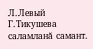Л.Левый Г.Тикушева саламланă самант.